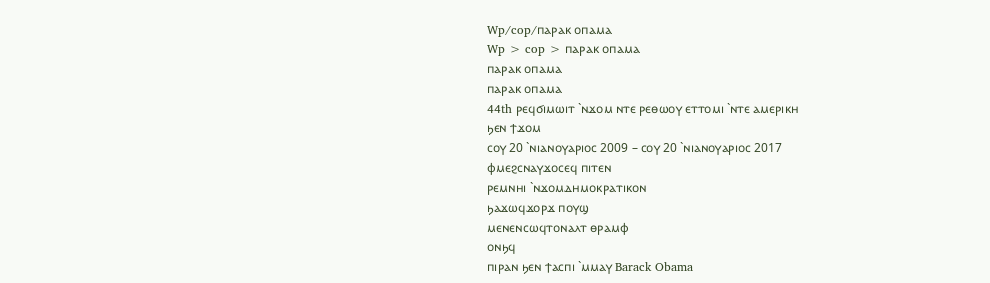Wp/cop/ⲡⲁⲣⲁⲕ ⲟⲡⲁⲙⲁ
Wp > cop > ⲡⲁⲣⲁⲕ ⲟⲡⲁⲙⲁ
ⲡⲁⲣⲁⲕ ⲟⲡⲁⲙⲁ
ⲡⲁⲣⲁⲕ ⲟⲡⲁⲙⲁ
44th ⲣⲉϥϭⲓⲙⲱⲓⲧ `ⲛϫⲟⲙ ⲛⲧⲉ ⲣⲉⲑⲱⲟⲩ ⲉⲧⲧⲟⲙⲓ `ⲛⲧⲉ ⲁⲙⲉⲣⲓⲕⲏ
ϧⲉⲛ ϯϫⲟⲙ
ⲥⲟⲩ 20 `ⲛⲓⲁⲛⲟⲩⲁⲣⲓⲟⲥ 2009 – ⲥⲟⲩ 20 `ⲛⲓⲁⲛⲟⲩⲁⲣⲓⲟⲥ 2017
ⲫⲙⲉϩⲥⲛⲁⲩϫⲟⲥⲉϥ ⲡⲓⲧⲉⲛ
ⲣⲉⲙⲛⲏⲓ `ⲛϫⲟⲙⲇⲏⲙⲟⲕⲣⲁⲧⲓⲕⲟⲛ
ϧⲁϫⲱϥϫⲟⲣϫ ⲡⲟⲩϣ
ⲙⲉⲛⲉⲛⲥⲱϥⲧⲟⲛⲁⲗⲧ ⲑⲣⲁⲙⲫ
ⲟⲛϧϥ
ⲡⲓⲣⲁⲛ ϧⲉⲛ ϯⲁⲥⲡⲓ `ⲙⲙⲁⲩ Barack Obama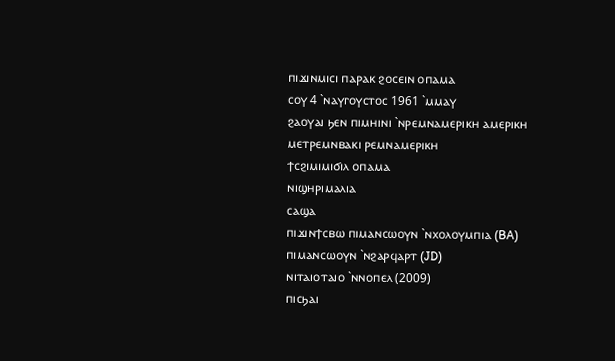ⲡⲓϫⲓⲛⲙⲓⲥⲓ ⲡⲁⲣⲁⲕ ϩⲟⲥⲉⲓⲛ ⲟⲡⲁⲙⲁ
ⲥⲟⲩ 4 `ⲛⲁⲩⲅⲟⲩⲥⲧⲟⲥ 1961 `ⲙⲙⲁⲩ
ϩⲁⲟⲩⲁⲓ ϧⲉⲛ ⲡⲓⲙⲏⲓⲛⲓ `ⲛⲣⲉⲙⲛⲁⲙⲉⲣⲓⲕⲏ ⲁⲙⲉⲣⲓⲕⲏ
ⲙⲉⲧⲣⲉⲙⲛⲃⲁⲕⲓ ⲣⲉⲙⲛⲁⲙⲉⲣⲓⲕⲏ
ϯⲥϩⲓⲙⲓⲙⲓϭⲓⲗ ⲟⲡⲁⲙⲁ
ⲛⲓϣⲏⲣⲓⲙⲁⲗⲓⲁ
ⲥⲁϣⲁ
ⲡⲓϫⲓⲛϯⲥⲃⲱ ⲡⲓⲙⲁⲛⲥⲱⲟⲩⲛ `ⲛⲭⲟⲗⲟⲩⲙⲡⲓⲁ (BA)
ⲡⲓⲙⲁⲛⲥⲱⲟⲩⲛ `ⲛϩⲁⲣϥⲁⲣⲧ (JD)
ⲛⲓⲧⲁⲓⲟⲧⲁⲓⲟ `ⲛⲛⲟⲡⲉⲗ (2009)
ⲡⲓⲥϧⲁⲓ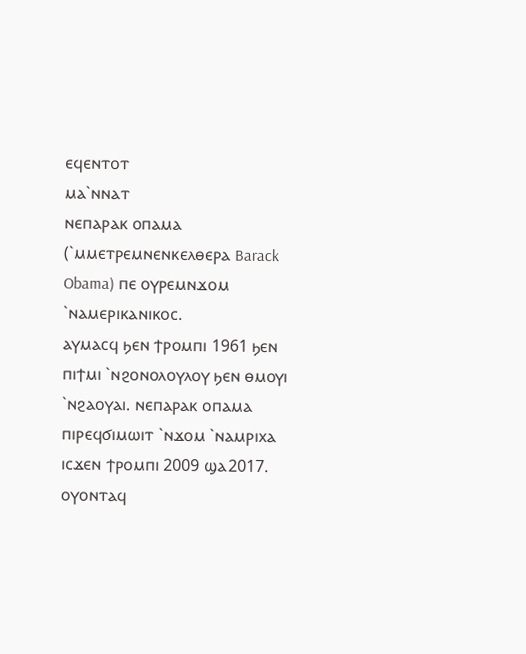ⲉϥⲉⲛⲧⲟⲧ
ⲙⲁ`ⲛⲛⲁⲧ
ⲛⲉⲡⲁⲣⲁⲕ ⲟⲡⲁⲙⲁ (`ⲙⲙⲉⲧⲣⲉⲙⲛⲉⲛⲕⲉⲗⲑⲉⲣⲁ Barack Obama) ⲡⲉ ⲟⲩⲣⲉⲙⲛϫⲟⲙ `ⲛⲁⲙⲉⲣⲓⲕⲁⲛⲓⲕⲟⲥ.
ⲁⲩⲙⲁⲥϥ ϧⲉⲛ ϯⲣⲟⲙⲡⲓ 1961 ϧⲉⲛ ⲡⲓϯⲙⲓ `ⲛϩⲟⲛⲟⲗⲟⲩⲗⲟⲩ ϧⲉⲛ ⲑⲙⲟⲩⲓ `ⲛϩⲁⲟⲩⲁⲓ. ⲛⲉⲡⲁⲣⲁⲕ ⲟⲡⲁⲙⲁ ⲡⲓⲣⲉϥϭⲓⲙⲱⲓⲧ `ⲛϫⲟⲙ `ⲛⲁⲙⲣⲓⲭⲁ ⲓⲥϫⲉⲛ ϯⲣⲟⲙⲡⲓ 2009 ϣⲁ2017.
ⲟⲩⲟⲛⲧⲁϥ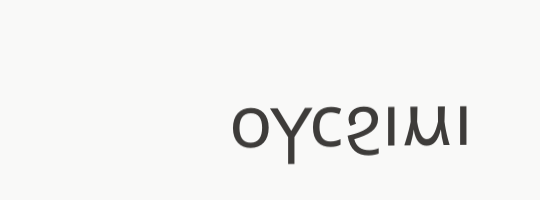ⲟⲩⲥϩⲓⲙⲓ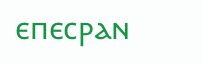ⲉⲡⲉⲥⲣⲁⲛ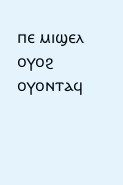ⲡⲉ ⲙⲓϣⲉⲗ ⲟⲩⲟϩ ⲟⲩⲟⲛⲧⲁϥ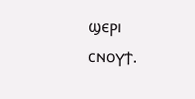ϣⲉⲣⲓ ⲥⲛⲟⲩϯ.